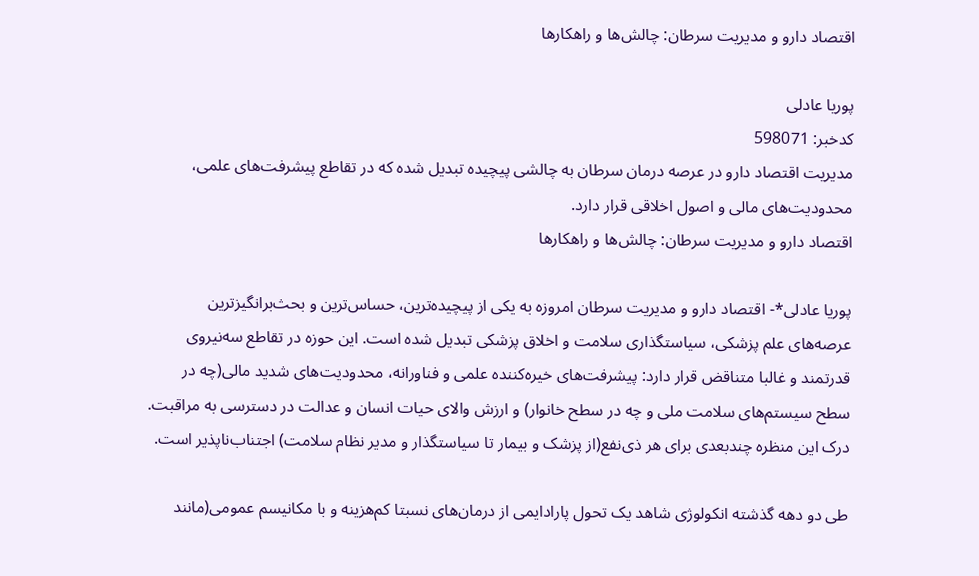اقتصاد دارو و مدیریت سرطان: چالش‌ها و راهکارها

پوریا عادلی
کدخبر: 598071
مدیریت اقتصاد دارو در عرصه درمان سرطان به چالشی پیچیده تبدیل شده که در تقاطع پیشرفت‌های علمی، محدودیت‌های مالی و اصول اخلاقی قرار دارد.
اقتصاد دارو و مدیریت سرطان: چالش‌ها و راهکارها

پوریا عادلی*- اقتصاد دارو و مدیریت سرطان امروزه به یکی از پیچیده‌ترین، حساس‌ترین و بحث‌برانگیزترین عرصه‌های علم پزشکی، سیاستگذاری سلامت و اخلاق پزشکی تبدیل شده است. این حوزه در تقاطع سه‌نیروی قدرتمند و غالبا متناقض قرار دارد: پیشرفت‌های خیره‌کننده علمی و فناورانه، محدودیت‌های شدید مالی(چه در سطح سیستم‌های سلامت ملی و چه در سطح خانوار) و ارزش والای حیات انسان و عدالت در دسترسی به مراقبت. درک این منظره چندبعدی برای هر ذی‌نفع(از پزشک و بیمار تا سیاستگذار و مدیر نظام سلامت) اجتناب‌ناپذیر است.

طی دو دهه گذشته انکولوژی شاهد یک تحول پارادایمی از درمان‌های نسبتا کم‌هزینه و با مکانیسم عمومی(مانند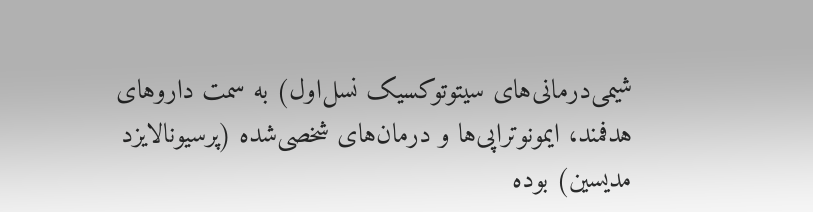شیمی‌درمانی‌های سیتوتوکسیک نسل‌اول) به سمت داروهای هدفمند، ایمونوتراپی‌ها و درمان‌های شخصی‌شده (پرسیونالایزد مدیسین) بوده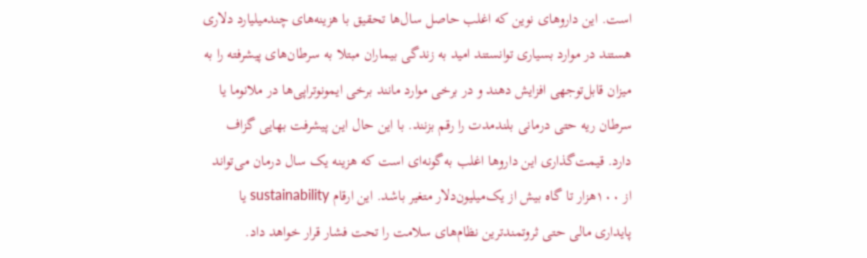است. این داروهای نوین که اغلب حاصل سال‌ها تحقیق با هزینه‌های چند‌میلیارد دلاری هستند در موارد بسیاری توانستند امید به زندگی بیماران مبتلا به سرطان‌های پیشرفته را به میزان قابل‌توجهی افزایش دهند و در برخی موارد مانند برخی ایمونوتراپی‌ها در ملانوما یا سرطان ریه حتی درمانی بلندمدت را رقم بزنند. با این حال این پیشرفت بهایی گزاف دارد. قیمت‌گذاری این داروها اغلب به‌گونه‌ای است که هزینه یک سال درمان می‌تواند از ۱۰۰هزار تا گاه بیش از یک‌میلیون‌دلار متغیر باشد. این ارقام sustainability یا پایداری مالی حتی ثروتمندترین نظام‌های سلامت را تحت فشار قرار خواهد داد.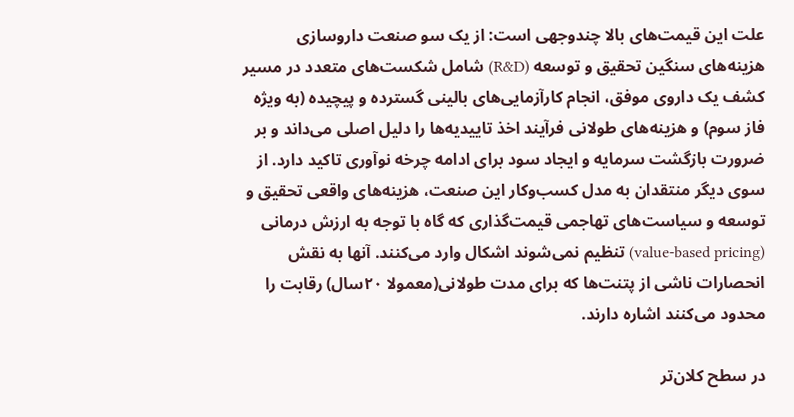علت این قیمت‌های بالا چندوجهی است: از یک سو صنعت داروسازی هزینه‌های سنگین تحقیق و توسعه (R&D) شامل شکست‌های متعدد در مسیر کشف یک داروی موفق، انجام کارآزمایی‌های بالینی گسترده و پیچیده (به ویژه فاز سوم) و هزینه‌های طولانی فرآیند اخذ تاییدیه‌ها را دلیل اصلی می‌داند و بر ضرورت بازگشت سرمایه و ایجاد سود برای ادامه چرخه نوآوری تاکید دارد. از سوی دیگر منتقدان به مدل کسب‌وکار این صنعت، هزینه‌های واقعی تحقیق و توسعه و سیاست‌های تهاجمی قیمت‌گذاری که گاه با توجه به ارزش درمانی (value-based pricing) تنظیم نمی‌شوند اشکال وارد می‌کنند. آنها به نقش انحصارات ناشی از پتنت‌ها که برای مدت طولانی(معمولا ۲۰سال) رقابت را محدود می‌کنند اشاره دارند.

در سطح کلان‌تر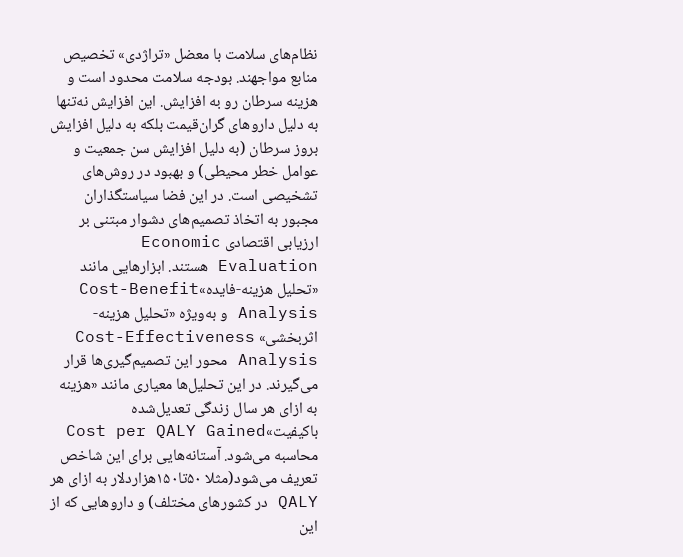نظام‌های سلامت با معضل «تراژدی» تخصیص منابع مواجهند. بودجه سلامت محدود است و هزینه سرطان رو به افزایش. این افزایش نه‌تنها به دلیل داروهای گران‌قیمت بلکه به دلیل افزایش بروز سرطان (به دلیل افزایش سن جمعیت و عوامل خطر محیطی) و بهبود در روش‌های تشخیصی است. در این فضا سیاستگذاران مجبور به اتخاذ تصمیم‌های دشوار مبتنی بر ارزیابی اقتصادی Economic Evaluation هستند. ابزارهایی مانند «تحلیل هزینه-فایده»Cost-Benefit Analysis و به‌ویژه «تحلیل هزینه-اثربخشی» Cost-Effectiveness Analysis محور این تصمیم‌گیری‌ها قرار می‌گیرند. در این تحلیل‌ها معیاری مانند «هزینه به ازای هر سال زندگی تعدیل‌شده باکیفیت»Cost per QALY Gained محاسبه می‌شود. آستانه‌هایی برای این شاخص تعریف می‌شود(مثلا ۵۰تا۱۵۰‌هزاردلار به ازای هر QALY در کشورهای مختلف) و داروهایی که از این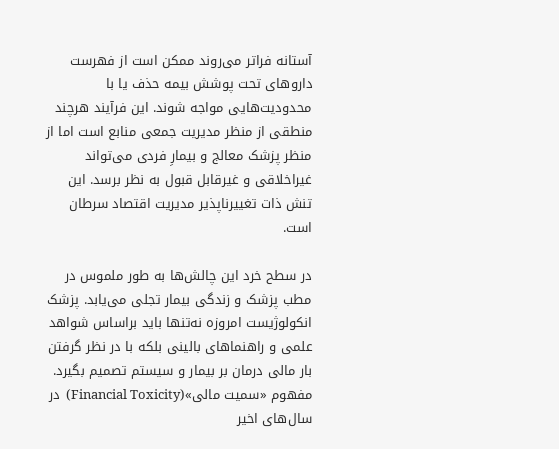آستانه فراتر می‌روند ممکن است از فهرست داروهای تحت پوشش بیمه حذف یا با محدودیت‌هایی مواجه شوند. این فرآیند هرچند منطقی از منظر مدیریت جمعی منابع است اما از منظر پزشک معالج و بیمارِ فردی می‌تواند غیراخلاقی و غیرقابل قبول به نظر برسد. این تنش ذات تغییرناپذیر مدیریت اقتصاد سرطان است.

در سطح خرد این چالش‌ها به طور ملموس در مطب پزشک و زندگی بیمار تجلی می‌یابد. پزشک انکولوژیست امروزه نه‌تنها باید براساس شواهد علمی و راهنماهای بالینی بلکه با در نظر گرفتن بار مالی درمان بر بیمار و سیستم تصمیم بگیرد. مفهوم «سمیت مالی»(Financial Toxicity)  در سال‌های اخیر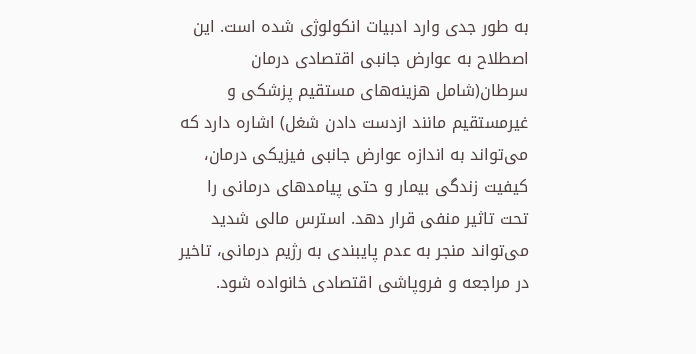به طور جدی وارد ادبیات انکولوژی شده است. این اصطلاح به عوارض جانبی اقتصادی درمان سرطان(شامل هزینه‌های مستقیم پزشکی و غیرمستقیم مانند ازدست دادن شغل) اشاره دارد که می‌تواند به اندازه عوارض جانبی فیزیکی درمان، کیفیت زندگی بیمار و حتی پیامدهای درمانی را تحت تاثیر منفی قرار دهد. استرس مالی شدید می‌تواند منجر به عدم پایبندی به رژیم درمانی، تاخیر در مراجعه و فروپاشی اقتصادی خانواده شود.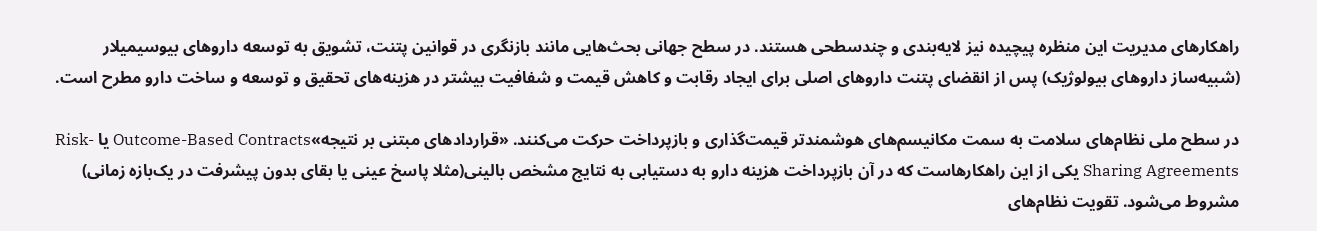راهکارهای مدیریت این منظره پیچیده نیز لایه‌بندی و چندسطحی هستند. در سطح جهانی بحث‌هایی مانند بازنگری در قوانین پتنت، تشویق به توسعه داروهای بیوسیمیلار (شبیه‌ساز داروهای بیولوژیک) پس از انقضای پتنت داروهای اصلی برای ایجاد رقابت و کاهش قیمت و شفافیت بیشتر در هزینه‌های تحقیق و توسعه و ساخت دارو مطرح است.

در سطح ملی نظام‌های سلامت به سمت مکانیسم‌های هوشمندتر قیمت‌گذاری و بازپرداخت حرکت می‌کنند. «قراردادهای مبتنی بر نتیجه»Outcome-Based Contracts یا Risk-Sharing Agreements یکی از این راهکارهاست که در آن بازپرداخت هزینه دارو به دستیابی به نتایج مشخص بالینی(مثلا پاسخ عینی یا بقای بدون پیشرفت در یک‌بازه زمانی) مشروط می‌شود. تقویت نظام‌های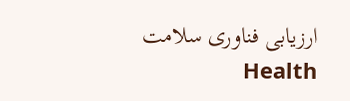ارزیابی فناوری سلامت Health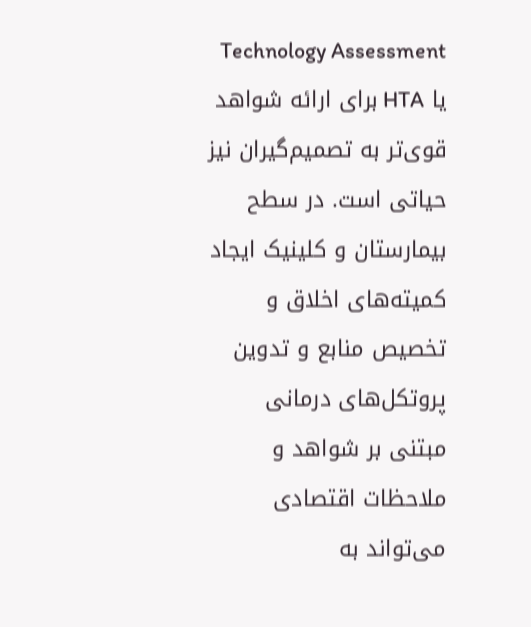Technology Assessment یا HTA برای ارائه شواهد قوی‌تر به تصمیم‌گیران نیز حیاتی است. در سطح بیمارستان و کلینیک ایجاد کمیته‌های اخلاق و تخصیص منابع و تدوین پروتکل‌های درمانی مبتنی بر شواهد و ملاحظات اقتصادی می‌تواند به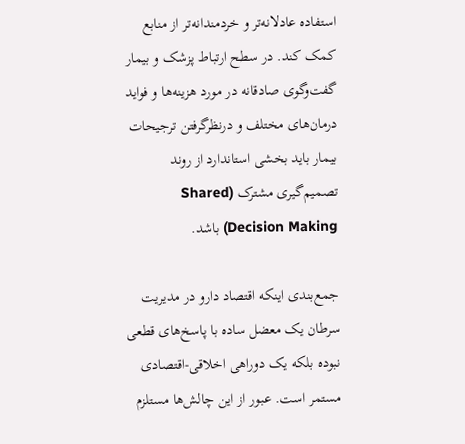استفاده عادلانه‌تر و خردمندانه‌تر از منابع کمک کند. در سطح ارتباط پزشک و بیمار گفت‌وگوی صادقانه در مورد هزینه‌ها و فواید درمان‌های مختلف و درنظرگرفتن ترجیحات بیمار باید بخشی استاندارد از روند تصمیم‌گیری مشترک (Shared Decision Making) باشد.

جمع‌بندی اینکه اقتصاد دارو در مدیریت سرطان یک معضل ساده با پاسخ‌های قطعی نبوده بلکه یک دوراهی اخلاقی-اقتصادی مستمر است. عبور از این چالش‌ها مستلزم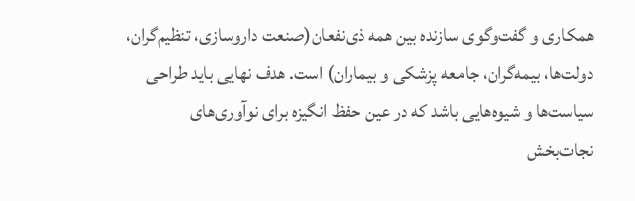همکاری و گفت‌وگوی سازنده بین همه ذی‌نفعان(صنعت داروسازی، تنظیم‌گران، دولت‌ها، بیمه‌گران، جامعه پزشکی و بیماران) است. هدف نهایی باید طراحی سیاست‌ها و شیوه‌هایی باشد که در عین حفظ انگیزه برای نوآوری‌های نجات‌بخش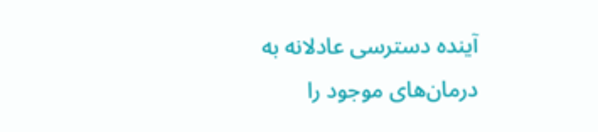آینده دسترسی عادلانه به درمان‌های موجود را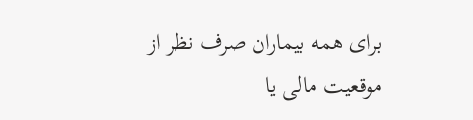برای همه بیماران صرف نظر از موقعیت مالی یا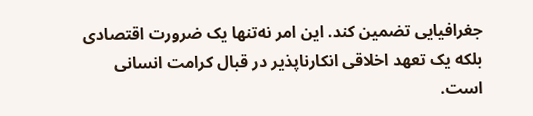جغرافیایی تضمین کند. این امر نه‌تنها یک ضرورت اقتصادی بلکه یک تعهد اخلاقی انکارناپذیر در قبال کرامت انسانی است.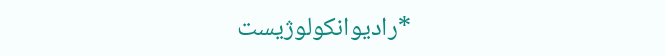*رادیوانکولوژیست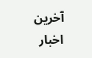آخرین اخبار